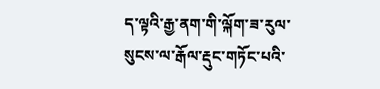ད་ལྟའི་རྒྱ་ནག་གི་ལྐོག་ཟ་རུལ་སུངས་ལ་རྒོལ་རྡུང་གཏོང་པའི་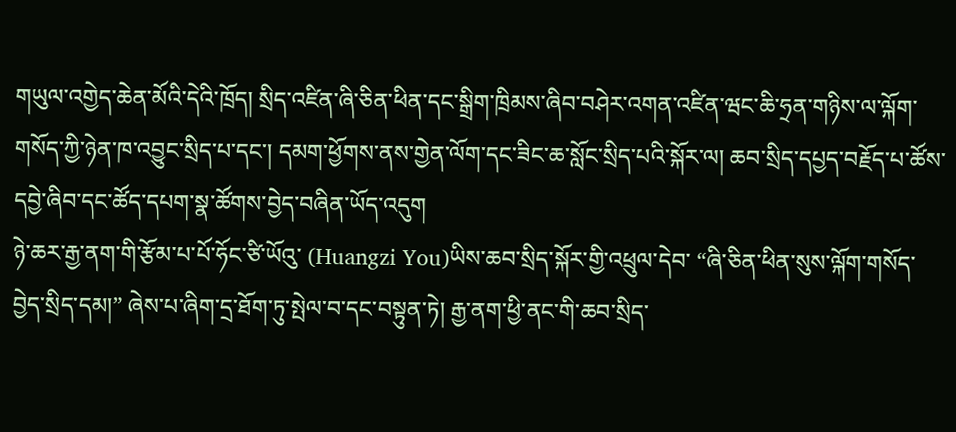གཡུལ་འགྱེད་ཆེན་མོའི་དེའི་ཁྲོད། སྲིད་འཛིན་ཞི་ཅིན་ཕིན་དང་སྒྲིག་ཁྲིམས་ཞིབ་བཤེར་འགན་འཛིན་ཝང་ཆི་ཧྲན་གཉིས་ལ་ལྐོག་གསོད་ཀྱི་ཉེན་ཁ་འབྱུང་སྲིད་པ་དང་། དམག་ཕྱོགས་ནས་གྱེན་ལོག་དང་ཟིང་ཆ་སློང་སྲིད་པའི་སྐོར་ལ། ཆབ་སྲིད་དཔྱད་བརྗོད་པ་ཚོས་དབྱེ་ཞིབ་དང་ཚོད་དཔག་སྣ་ཚོགས་བྱེད་བཞིན་ཡོད་འདུག
ཉེ་ཆར་རྒྱ་ནག་གི་རྩོམ་པ་པོ་ཧོང་ཙི་ཡོའུ་ (Huangzi You)ཡིས་ཆབ་སྲིད་སྐོར་གྱི་འཕྲུལ་དེབ་ “ཞི་ཅིན་ཕིན་སུས་ལྐོག་གསོད་བྱེད་སྲིད་དམ།” ཞེས་པ་ཞིག་དྲ་ཐོག་ཏུ་སྤེལ་བ་དང་བསྟུན་ཏེ། རྒྱ་ནག་ཕྱི་ནང་གི་ཆབ་སྲིད་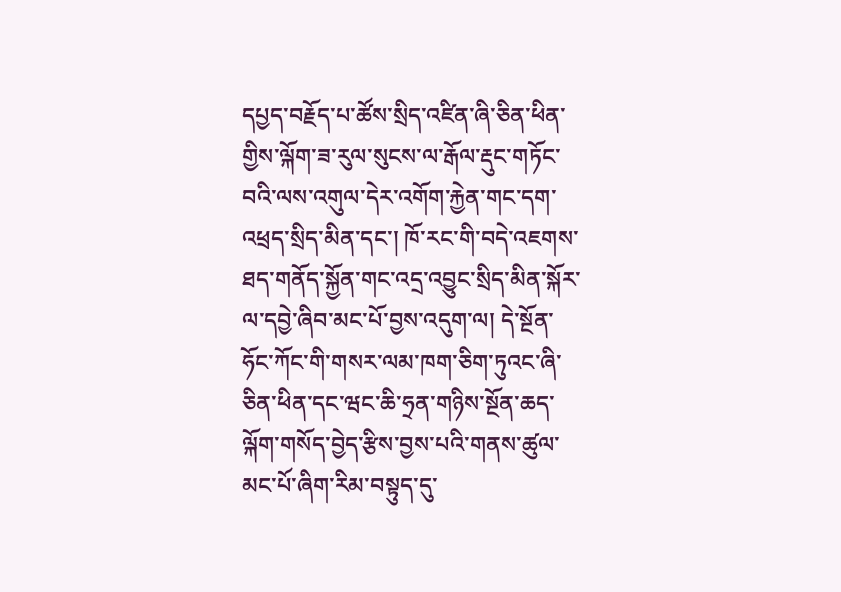དཔྱད་བརྗོད་པ་ཚོས་སྲིད་འཛིན་ཞི་ཅིན་ཕིན་གྱིས་ལྐོག་ཟ་རུལ་སུངས་ལ་རྒོལ་རྡུང་གཏོང་བའི་ལས་འགུལ་དེར་འགོག་རྐྱེན་གང་དག་འཕྲད་སྲིད་མིན་དང་། ཁོ་རང་གི་བདེ་འཇགས་ཐད་གནོད་སྐྱོན་གང་འདྲ་འབྱུང་སྲིད་མིན་སྐོར་ལ་དབྱེ་ཞིབ་མང་པོ་བྱས་འདུག་ལ། དེ་སྔོན་ཧོང་ཀོང་གི་གསར་ལམ་ཁག་ཅིག་ཏུའང་ཞི་ཅིན་ཕིན་དང་ཝང་ཆི་ཧྲན་གཉིས་སྔོན་ཆད་ལྐོག་གསོད་བྱེད་རྩིས་བྱས་པའི་གནས་ཚུལ་མང་པོ་ཞིག་རིམ་བསྟུད་དུ་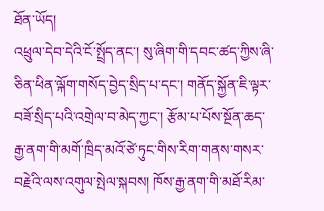ཐོན་ཡོད།
འཕྲུལ་དེབ་དེའི་ངོ་སྤྲོད་ནང་། སུ་ཞིག་གི་དབང་ཚད་ཀྱིས་ཞི་ཅིན་ཕིན་ལྐོག་གསོད་བྱེད་སྲིད་པ་དང་། གནོད་སྐྱོན་ཇི་ལྟར་བཟོ་སྲིད་པའི་འགྲེལ་བ་མེད་ཀྱང་། རྩོམ་པ་པོས་སྔོན་ཆད་རྒྱ་ནག་གི་མགོ་ཁྲིད་མའོ་ཙེ་ཏུང་གིས་རིག་གནས་གསར་བརྗེའི་ལས་འགུལ་སྤེལ་སྐབས། ཁོས་རྒྱ་ནག་གི་མཐོ་རིམ་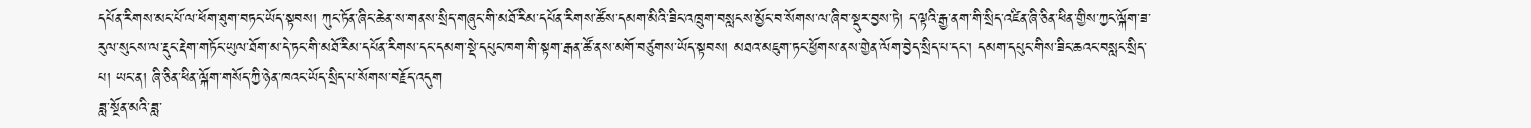དཔོན་རིགས་མང་པོ་ལ་ཕོག་ཐུག་བཏང་ཡོད་སྟབས། ཀུང་ཏོན་ཞིང་ཆེན་ས་གནས་སྲིད་གཞུང་གི་མཐོ་རིམ་དཔོན་རིགས་ཚོས་དམག་མིའི་ཟིང་འཁྲུག་བསླངས་མྱོང་བ་སོགས་ལ་ཞིབ་སྡུར་བྱས་ཏེ། ད་ལྟའི་རྒྱ་ནག་གི་སྲིད་འཛིན་ཞི་ཅིན་ཕིན་གྱིས་ཀྱང་ལྐོག་ཟ་རུལ་སུངས་ལ་རྡུང་རྡེག་གཏོང་ཡུལ་ཐོག་མ་དེ་ཏང་གི་མཐོ་རིམ་དཔོན་རིགས་དང་དམག་སྡེ་དཔུང་ཁག་གི་སྟག་རྒན་ཚོ་ནས་མགོ་བཙུགས་ཡོད་སྟབས། མཐའ་མཇུག་ཏང་ཕྱོགས་ནས་གྱེན་ལོག་བྱེད་སྲིད་པ་དང་། དམག་དཔུང་གིས་ཟིང་ཆའང་བསླང་སྲིད་པ། ཡང་ན། ཞི་ཅིན་ཕིན་ལྐོག་གསོད་ཀྱི་ཉེན་ཁའང་ཡོད་སྲིད་པ་སོགས་བརྗོད་འདུག
ཟླ་སྔོན་མའི་ཟླ་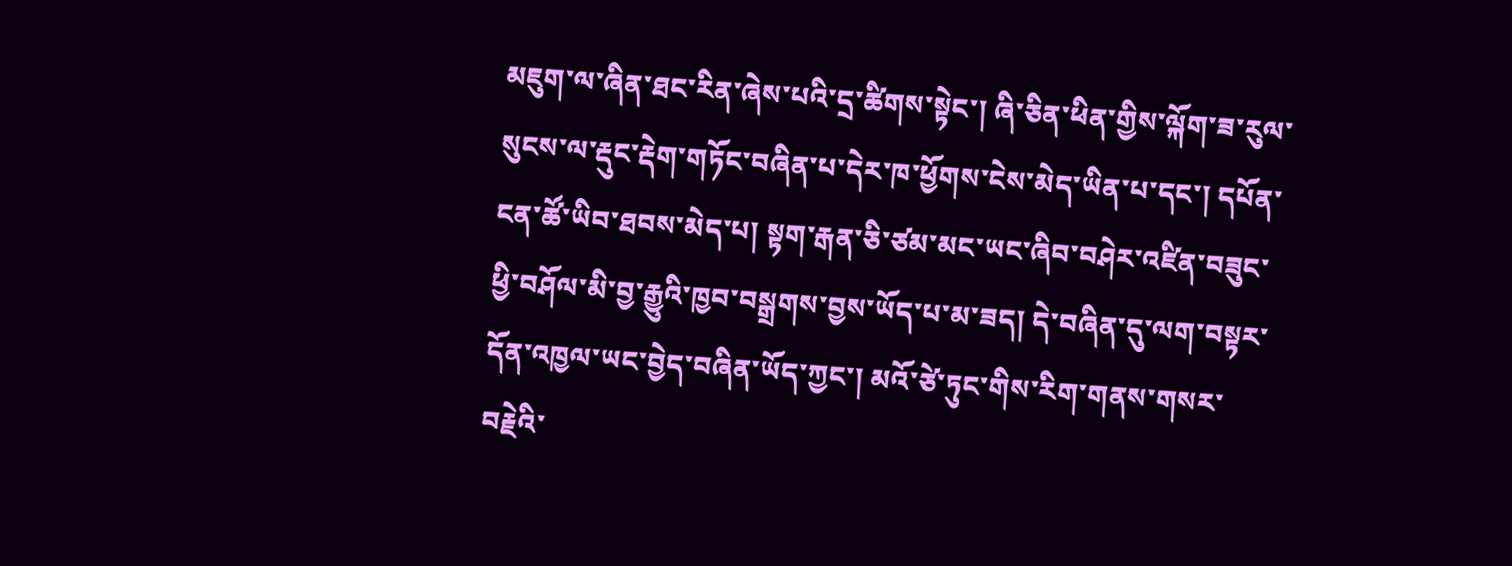མཇུག་ལ་ཞིན་ཐང་རིན་ཞེས་པའི་དྲ་ཚིགས་སྟེང་། ཞི་ཅིན་ཕིན་གྱིས་ལྐོག་ཟ་རུལ་སུངས་ལ་རྡུང་རྡེག་གཏོང་བཞིན་པ་དེར་ཁ་ཕྱོགས་ངེས་མེད་ཡིན་པ་དང་། དཔོན་ངན་ཚོ་ཡིབ་ཐབས་མེད་པ། སྟག་རྒན་ཅི་ཙམ་མང་ཡང་ཞིབ་བཤེར་འཛིན་བཟུང་ཕྱི་བཤོལ་མི་བྱ་རྒྱུའི་ཁྱབ་བསྒྲགས་བྱས་ཡོད་པ་མ་ཟད། དེ་བཞིན་དུ་ལག་བསྟར་དོན་འཁྱལ་ཡང་བྱེད་བཞིན་ཡོད་ཀྱང་། མའོ་ཙེ་ཏུང་གིས་རིག་གནས་གསར་བརྗེའི་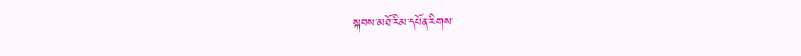སྐབས་མཐོ་རིམ་དཔོན་རིགས་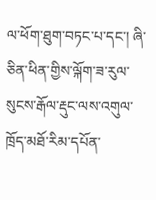ལ་ཕོག་ཐུག་བཏང་པ་དང་། ཞི་ཅིན་ཕིན་གྱིས་ལྐོག་ཟ་རུལ་སུངས་རྒོལ་རྡུང་ལས་འགུལ་ཁྲོད་མཐོ་རིམ་དཔོན་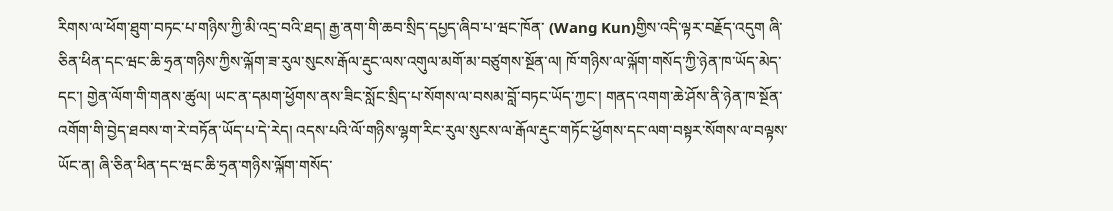རིགས་ལ་ཕོག་ཐུག་བཏང་པ་གཉིས་ཀྱི་མི་འདྲ་བའི་ཐད། རྒྱ་ནག་གི་ཆབ་སྲིད་དཔྱད་ཞིབ་པ་ཝང་ཁོན་ (Wang Kun)གྱིས་འདི་ལྟར་བརྗོད་འདུག ཞི་ཅིན་ཕིན་དང་ཝང་ཆི་ཧྲན་གཉིས་ཀྱིས་ལྐོག་ཟ་རུལ་སུངས་རྒོལ་རྡུང་ལས་འགུལ་མགོ་མ་བཙུགས་སྔོན་ལ། ཁོ་གཉིས་ལ་ལྐོག་གསོད་ཀྱི་ཉེན་ཁ་ཡོད་མེད་དང་། གྱེན་ལོག་གི་གནས་ཚུལ། ཡང་ན་དམག་ཕྱོགས་ནས་ཟིང་སློང་སྲིད་པ་སོགས་ལ་བསམ་བློ་བཏང་ཡོད་ཀྱང་། གནད་འགག་ཆེ་ཤོས་ནི་ཉེན་ཁ་སྔོན་འགོག་གི་བྱེད་ཐབས་ག་རེ་བཏོན་ཡོད་པ་དེ་རེད། འདས་པའི་ལོ་གཉིས་ལྷག་རིང་རུལ་སུངས་ལ་རྒོལ་རྡུང་གཏོང་ཕྱོགས་དང་ལག་བསྟར་སོགས་ལ་བལྟས་ཡོང་ན། ཞི་ཅིན་ཕིན་དང་ཝང་ཆི་ཧྲན་གཉིས་ལྐོག་གསོད་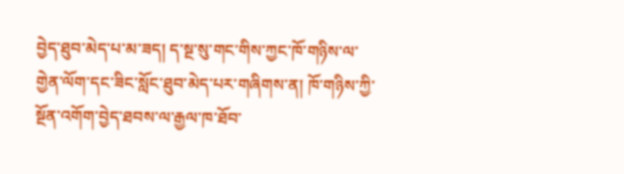བྱེད་ཐུབ་མེད་པ་མ་ཟད། ད་སྔ་སུ་གང་གིས་ཀྱང་ཁོ་གཉིས་ལ་གྱེན་ལོག་དང་ཟིང་སློང་ཐུབ་མེད་པར་གཞིགས་ན། ཁོ་གཉིས་ཀྱི་སྔོན་འགོག་བྱེད་ཐབས་ལ་རྒྱལ་ཁ་ཐོབ་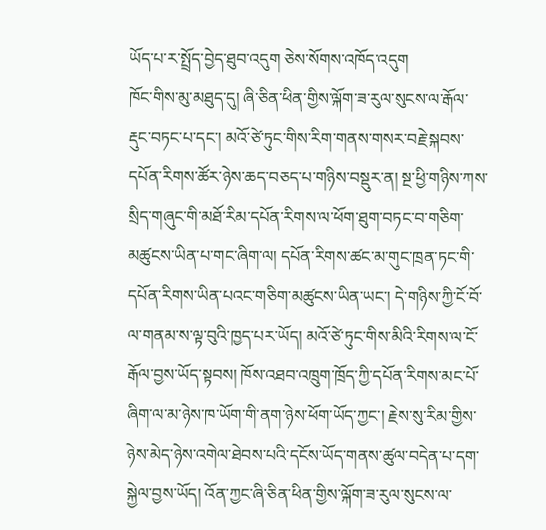ཡོད་པ་ར་སྤྲོད་བྱེད་ཐུབ་འདུག ཅེས་སོགས་འཁོད་འདུག
ཁོང་གིས་མུ་མཐུད་དུ། ཞི་ཅིན་ཕིན་གྱིས་ལྐོག་ཟ་རུལ་སུངས་ལ་རྒོལ་རྡུང་བཏང་པ་དང་། མའོ་ཙེ་ཏུང་གིས་རིག་གནས་གསར་བརྗེ་སྐབས་དཔོན་རིགས་ཚོར་ཉེས་ཆད་བཅད་པ་གཉིས་བསྡུར་ན། སྔ་ཕྱི་གཉིས་ཀས་སྲིད་གཞུང་གི་མཐོ་རིམ་དཔོན་རིགས་ལ་ཕོག་ཐུག་བཏང་བ་གཅིག་མཚུངས་ཡིན་པ་གང་ཞིག་ལ། དཔོན་རིགས་ཚང་མ་གུང་ཁྲན་ཏང་གི་དཔོན་རིགས་ཡིན་པའང་གཅིག་མཚུངས་ཡིན་ཡང་། དེ་གཉིས་ཀྱི་ངོ་བོ་ལ་གནམ་ས་ལྟ་བུའི་ཁྱད་པར་ཡོད། མའོ་ཙེ་ཏུང་གིས་མིའི་རིགས་ལ་ངོ་རྒོལ་བྱས་ཡོད་སྟབས། ཁོས་འཐབ་འཁྲུག་ཁྲོད་ཀྱི་དཔོན་རིགས་མང་པོ་ཞིག་ལ་མ་ཉེས་ཁ་ཡོག་གི་ནག་ཉེས་ཕོག་ཡོད་ཀྱང་། རྗེས་སུ་རིམ་གྱིས་ཉེས་མེད་ཉེས་འགེལ་ཐེབས་པའི་དངོས་ཡོད་གནས་ཚུལ་བདེན་པ་དག་སྐྱེལ་བྱས་ཡོད། འོན་ཀྱང་ཞི་ཅིན་ཕིན་གྱིས་ལྐོག་ཟ་རུལ་སུངས་ལ་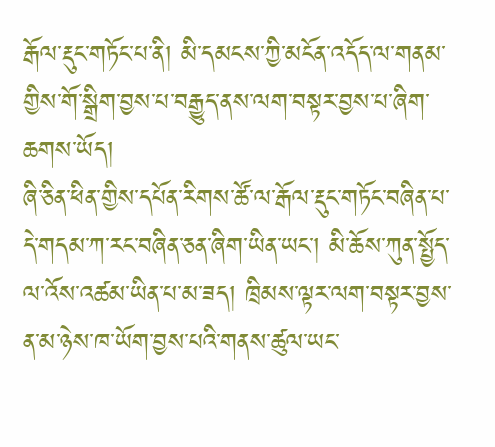རྒོལ་རྡུང་གཏོང་པ་ནི། མི་དམངས་ཀྱི་མངོན་འདོད་ལ་གནམ་གྱིས་གོ་སྒྲིག་བྱས་པ་བརྒྱུད་ནས་ལག་བསྟར་བྱས་པ་ཞིག་ཆགས་ཡོད།
ཞི་ཅིན་ཕིན་གྱིས་དཔོན་རིགས་ཚོ་ལ་རྒོལ་རྡུང་གཏོང་བཞིན་པ་དེ་གདམ་ཀ་རང་བཞིན་ཅན་ཞིག་ཡིན་ཡང་། མི་ཆོས་ཀུན་སྤྱོད་ལ་འོས་འཚམ་ཡིན་པ་མ་ཟད། ཁྲིམས་ལྟར་ལག་བསྟར་བྱས་ན་མ་ཉེས་ཁ་ཡོག་བྱས་པའི་གནས་ཚུལ་ཡང་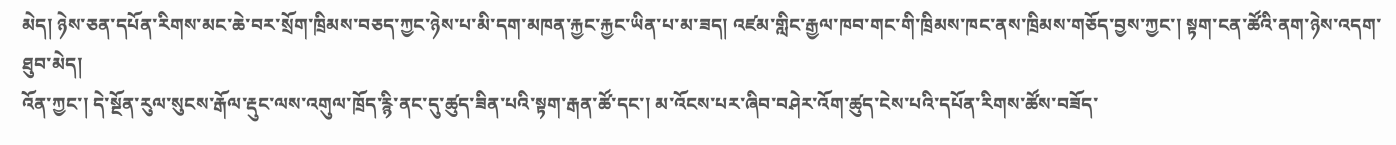མེད། ཉེས་ཅན་དཔོན་རིགས་མང་ཆེ་བར་སྲོག་ཁྲིམས་བཅད་ཀྱང་ཉེས་པ་མི་དག་མཁན་རྐྱང་རྐྱང་ཡིན་པ་མ་ཟད། འཛམ་གླིང་རྒྱལ་ཁབ་གང་གི་ཁྲིམས་ཁང་ནས་ཁྲིམས་གཅོད་བྱས་ཀྱང་། སྟག་ངན་ཚོའི་ནག་ཉེས་འདག་ཐུབ་མེད།
འོན་ཀྱང་། དེ་སྔོན་རུལ་སུངས་རྒོལ་རྡུང་ལས་འགུལ་ཁྲོད་རྙི་ནང་དུ་ཚུད་ཟིན་པའི་སྟག་རྒན་ཚོ་དང་། མ་འོངས་པར་ཞིབ་བཤེར་འོག་ཚུད་ངེས་པའི་དཔོན་རིགས་ཚོས་བཟོད་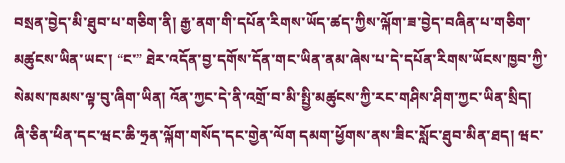བསྲན་བྱེད་མི་ཐུབ་པ་གཅིག་ནི། རྒྱ་ནག་གི་དཔོན་རིགས་ཡོད་ཚད་ཀྱིས་ལྐོག་ཟ་བྱེད་བཞིན་པ་གཅིག་མཚུངས་ཡིན་ཡང་། “ང་” ཐེར་འདོན་བྱ་དགོས་དོན་གང་ཡིན་ནམ་ཞེས་པ་དེ་དཔོན་རིགས་ཡོངས་ཁྱབ་ཀྱི་སེམས་ཁམས་ལྟ་བུ་ཞིག་ཡིན། འོན་ཀྱང་དེ་ནི་འགྲོ་བ་མི་སྤྱི་མཚུངས་ཀྱི་རང་གཤིས་ཤིག་ཀྱང་ཡིན་སྲིད།
ཞི་ཅིན་ཕིན་དང་ཝང་ཆི་ཧྲན་ལྐོག་གསོད་དང་གྱེན་ལོག དམག་ཕྱོགས་ནས་ཟིང་སློང་ཐུབ་མིན་ཐད། ཝང་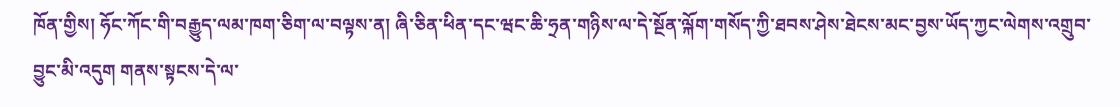ཁོན་གྱིས། ཧོང་ཀོང་གི་བརྒྱུད་ལམ་ཁག་ཅིག་ལ་བལྟས་ན། ཞི་ཅིན་ཕིན་དང་ཝང་ཆི་ཧྲན་གཉིས་ལ་དེ་སྔོན་ལྐོག་གསོད་ཀྱི་ཐབས་ཤེས་ཐེངས་མང་བྱས་ཡོད་ཀྱང་ལེགས་འགྲུབ་བྱུང་མི་འདུག གནས་སྟངས་དེ་ལ་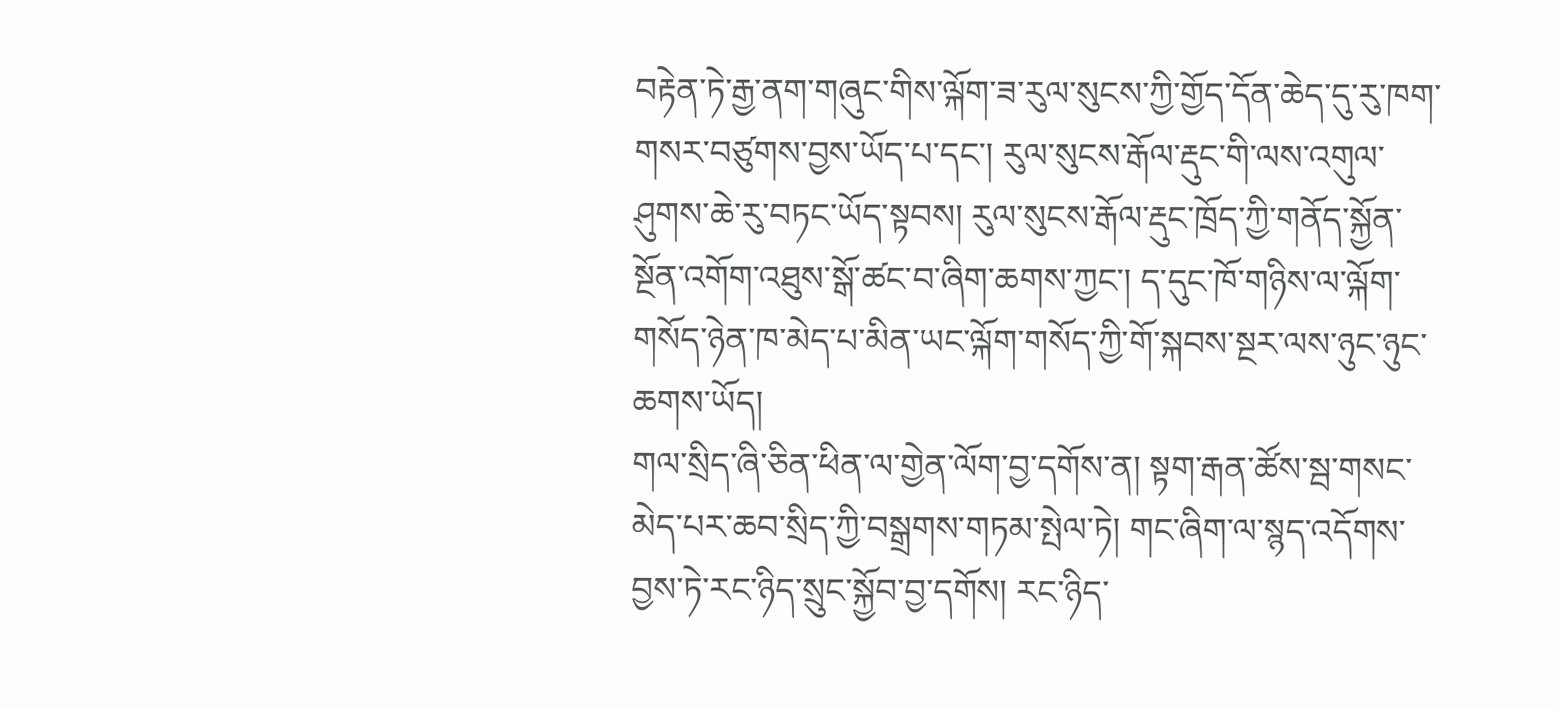བརྟེན་ཏེ་རྒྱ་ནག་གཞུང་གིས་ལྐོག་ཟ་རུལ་སུངས་ཀྱི་གྱོད་དོན་ཆེད་དུ་རུ་ཁག་གསར་བཙུགས་བྱས་ཡོད་པ་དང་། རུལ་སུངས་རྒོལ་རྡུང་གི་ལས་འགུལ་ཤུགས་ཆེ་རུ་བཏང་ཡོད་སྟབས། རུལ་སུངས་རྒོལ་རྡུང་ཁྲོད་ཀྱི་གནོད་སྐྱོན་སྔོན་འགོག་འཐུས་སྒོ་ཚང་བ་ཞིག་ཆགས་ཀྱང་། ད་དུང་ཁོ་གཉིས་ལ་ལྐོག་གསོད་ཉེན་ཁ་མེད་པ་མིན་ཡང་ལྐོག་གསོད་ཀྱི་གོ་སྐབས་སྔར་ལས་ཉུང་ཉུང་ཆགས་ཡོད།
གལ་སྲིད་ཞི་ཅིན་ཕིན་ལ་གྱེན་ལོག་བྱ་དགོས་ན། སྟག་རྒན་ཚོས་སྦ་གསང་མེད་པར་ཆབ་སྲིད་ཀྱི་བསྒྲགས་གཏམ་སྤེལ་ཏེ། གང་ཞིག་ལ་སྙད་འདོགས་བྱས་ཏེ་རང་ཉིད་སྲུང་སྐྱོབ་བྱ་དགོས། རང་ཉིད་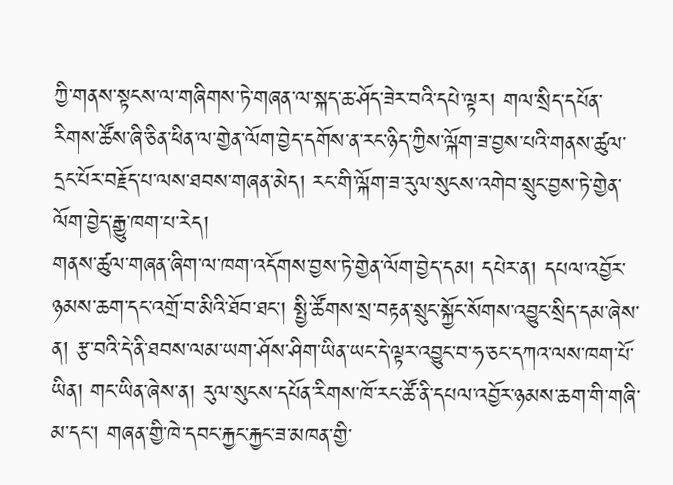ཀྱི་གནས་སྟངས་ལ་གཞིགས་ཏེ་གཞན་ལ་སྐད་ཆ་ཤོད་ཟེར་བའི་དཔེ་ལྟར། གལ་སྲིད་དཔོན་རིགས་ཚོས་ཞི་ཅིན་ཕིན་ལ་གྱེན་ལོག་བྱེད་དགོས་ན་རང་ཉིད་ཀྱིས་ལྐོག་ཟ་བྱས་པའི་གནས་ཚུལ་དྲང་པོར་བརྗོད་པ་ལས་ཐབས་གཞན་མེད། རང་གི་ལྐོག་ཟ་རུལ་སུངས་འགེབ་སྲུང་བྱས་ཏེ་གྱེན་ལོག་བྱེད་རྒྱུ་ཁག་པ་རེད།
གནས་ཚུལ་གཞན་ཞིག་ལ་ཁག་འདོགས་བྱས་ཏེ་གྱེན་ལོག་བྱེད་དམ། དཔེར་ན། དཔལ་འབྱོར་ཉམས་ཆག་དང་འགྲོ་བ་མིའི་ཐོབ་ཐང་། སྤྱི་ཚོགས་སྲ་བརྟན་སྲུང་སྐྱོང་སོགས་འབྱུང་སྲིད་དམ་ཞེས་ན། རྩ་བའི་དེ་ནི་ཐབས་ལམ་ཡག་ཤོས་ཤིག་ཡིན་ཡང་དེ་ལྟར་འབྱུང་བ་ཧ་ཅང་དཀའ་ལས་ཁག་པོ་ཡིན། གང་ཡིན་ཞེས་ན། རུལ་སུངས་དཔོན་རིགས་ཁོ་རང་ཚོ་ནི་དཔལ་འབྱོར་ཉམས་ཆག་གི་གཞི་མ་དང་། གཞན་གྱི་ཁེ་དབང་རྐྱང་རྐྱང་ཟ་མཁན་གྱི་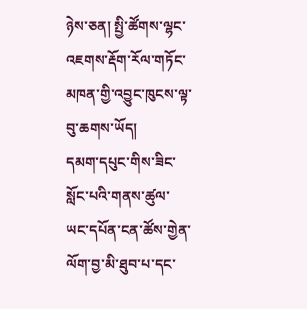ཉེས་ཅན། སྤྱི་ཚོགས་ལྷང་འཇགས་རྡོག་རོལ་གཏོང་མཁན་གྱི་འབྱུང་ཁུངས་ལྟ་བུ་ཆགས་ཡོད།
དམག་དཔུང་གིས་ཟིང་སློང་པའི་གནས་ཚུལ་ཡང་དཔོན་ངན་ཚོས་གྱེན་ལོག་བྱ་མི་ཐུབ་པ་དང་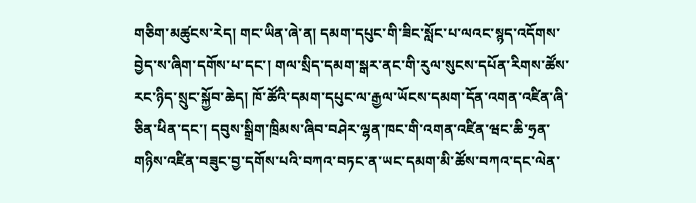གཅིག་མཚུངས་རེད། གང་ཡིན་ཞེ་ན། དམག་དཔུང་གི་ཟིང་སློང་པ་ལའང་སྙད་འདོགས་བྱེད་ས་ཞིག་དགོས་པ་དང་། གལ་སྲིད་དམག་སྒར་ནང་གི་རུལ་སུངས་དཔོན་རིགས་ཚོས་རང་ཉིད་སྲུང་སྐྱོབ་ཆེད། ཁོ་ཚོའི་དམག་དཔུང་ལ་རྒྱལ་ཡོངས་དམག་དོན་འགན་འཛིན་ཞི་ཅིན་ཕིན་དང་། དབུས་སྒྲིག་ཁྲིམས་ཞིབ་བཤེར་ལྷན་ཁང་གི་འགན་འཛིན་ཝང་ཆི་ཧྲན་གཉིས་འཛིན་བཟུང་བྱ་དགོས་པའི་བཀའ་བཏང་ན་ཡང་དམག་མི་ཚོས་བཀའ་དང་ལེན་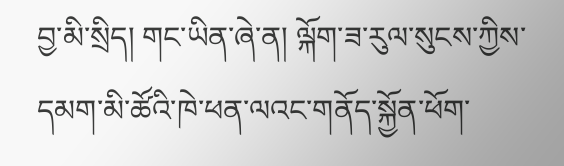བྱ་མི་སྲིད། གང་ཡིན་ཞེ་ན། ལྐོག་ཟ་རུལ་སུངས་ཀྱིས་དམག་མི་ཚོའི་ཁེ་ཕན་ལའང་གནོད་སྐྱོན་ཕོག་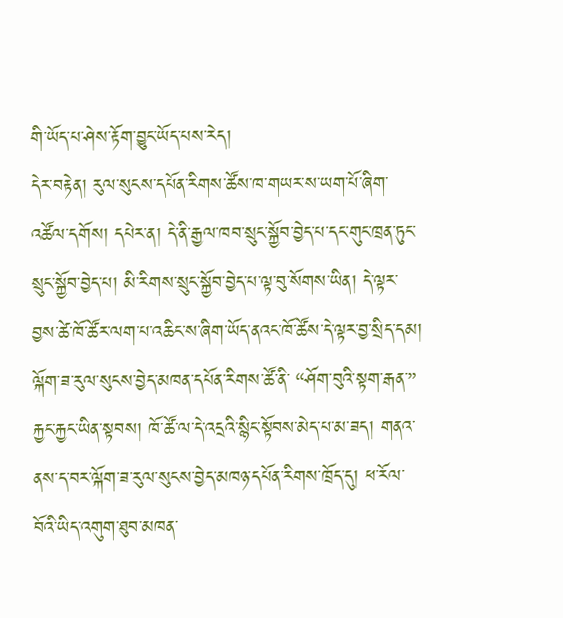གི་ཡོད་པ་ཤེས་རྟོག་བྱུང་ཡོད་པས་རེད།
དེར་བརྟེན། རུལ་སུངས་དཔོན་རིགས་ཚོས་ཁ་གཡར་ས་ཡག་པོ་ཞིག་འཚོལ་དགོས། དཔེར་ན། དེ་ནི་རྒྱལ་ཁབ་སྲུང་སྐྱོབ་བྱེད་པ་དང་གུང་ཁྲན་ཏུང་སྲུང་སྐྱོབ་བྱེད་པ། མི་རིགས་སྲུང་སྐྱོབ་བྱེད་པ་ལྟ་བུ་སོགས་ཡིན། དེ་ལྟར་བྱས་ཚེ་ཁོ་ཚོར་ལག་པ་འཆིང་ས་ཞིག་ཡོད་ནའང་ཁོ་ཚོས་དེ་ལྟར་བྱ་སྲིད་དམ། ལྐོག་ཟ་རུལ་སུངས་བྱེད་མཁན་དཔོན་རིགས་ཚོ་ནི་ “ཤོག་བུའི་སྟག་རྒན་” རྐྱང་རྐྱང་ཡིན་སྟབས། ཁོ་ཚོ་ལ་དེ་འདྲའི་སྙིང་སྟོབས་མེད་པ་མ་ཟད། གནའ་ནས་ད་བར་ལྐོག་ཟ་རུལ་སུངས་བྱེད་མཁཉ་དཔོན་རིགས་ཁྲོད་དུ། ཕ་རོལ་བོའི་ཡིད་འགུག་ཐུབ་མཁན་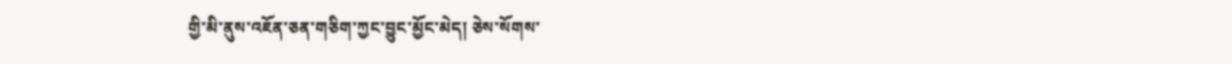གྱི་མི་ནུས་འཇོན་ཅན་གཅིག་ཀྱང་བྱུང་མྱོང་མེད། ཅེས་སོགས་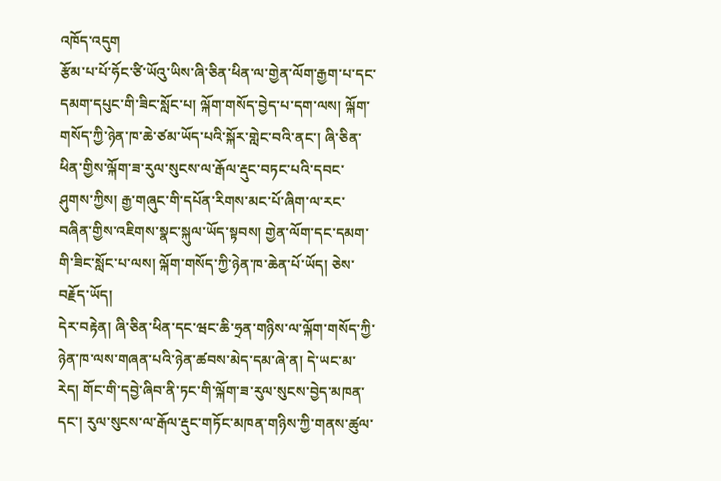འཁོད་འདུག
རྩོམ་པ་པོ་ཧོང་ཙི་ཡོའུ་ཡིས་ཞི་ཅིན་ཕིན་ལ་གྱེན་ལོག་རྒྱག་པ་དང་དམག་དཔུང་གི་ཟིང་སློང་པ། ལྐོག་གསོད་བྱེད་པ་དག་ལས། ལྐོག་གསོད་ཀྱི་ཉེན་ཁ་ཆེ་ཙམ་ཡོད་པའི་སྐོར་གླེང་བའི་ནང་། ཞི་ཅིན་ཕིན་གྱིས་ལྐོག་ཟ་རུལ་སུངས་ལ་རྒོལ་རྡུང་བཏང་པའི་དབང་ཤུགས་ཀྱིས། རྒྱ་གཞུང་གི་དཔོན་རིགས་མང་པོ་ཞིག་ལ་རང་བཞིན་གྱིས་འཇིགས་སྣང་སྐུལ་ཡོད་སྟབས། གྱེན་ལོག་དང་དམག་གི་ཟིང་སློང་པ་ལས། ལྐོག་གསོད་ཀྱི་ཉེན་ཁ་ཆེན་པོ་ཡོད། ཅེས་བརྗོད་ཡོད།
དེར་བརྟེན། ཞི་ཅིན་ཕིན་དང་ཝང་ཆི་ཧྲན་གཉིས་ལ་ལྐོག་གསོད་ཀྱི་ཉེན་ཁ་ལས་གཞན་པའི་ཉེན་ཚབས་མེད་དམ་ཞེ་ན། དེ་ཡང་མ་རེད། གོང་གི་དབྱེ་ཞིབ་ནི་ཏང་གི་ལྐོག་ཟ་རུལ་སུངས་བྱེད་མཁན་དང་། རུལ་སུངས་ལ་རྒོལ་རྡུང་གཏོང་མཁན་གཉིས་ཀྱི་གནས་ཚུལ་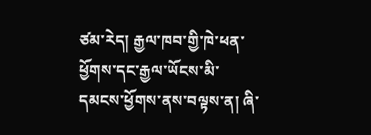ཙམ་རེད། རྒྱལ་ཁབ་གྱི་ཁེ་ཕན་ཕྱོགས་དང་རྒྱལ་ཡོངས་མི་དམངས་ཕྱོགས་ནས་བལྟས་ན། ཞི་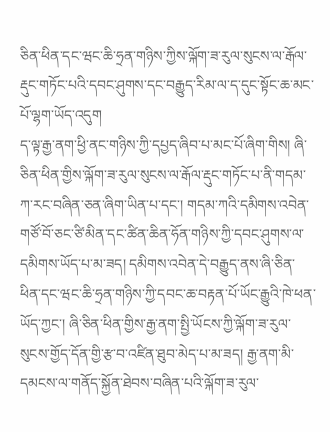ཅིན་ཕིན་དང་ཝང་ཆི་ཧྲན་གཉིས་ཀྱིས་ལྐོག་ཟ་རུལ་སུངས་ལ་རྒོལ་རྡུང་གཏོང་པའི་དབང་ཤུགས་དང་བརྒྱུད་རིམ་ལ་ད་དུང་སྟོང་ཆ་མང་པོ་ལྷག་ཡོད་འདུག
ད་ལྟ་རྒྱ་ནག་ཕྱི་ནང་གཉིས་ཀྱི་དཔྱད་ཞིབ་པ་མང་པོ་ཞིག་གིས། ཞི་ཅིན་ཕིན་གྱིས་ལྐོག་ཟ་རུལ་སུངས་ལ་རྒོལ་རྡུང་གཏོང་པ་ནི་གདམ་ཀ་རང་བཞིན་ཅན་ཞིག་ཡིན་པ་དང་། གདམ་ཀའི་དམིགས་འབེན་གཙོ་བོ་ཅང་ཙི་མིན་དང་ཚིན་ཆིན་ཧོན་གཉིས་ཀྱི་དབང་ཤུགས་ལ་དམིགས་ཡོད་པ་མ་ཟད། དམིགས་འབེན་དེ་བརྒྱུད་ནས་ཞི་ཅིན་ཕིན་དང་ཝང་ཆི་ཧྲན་གཉིས་ཀྱི་དབང་ཆ་བརྟན་པོ་ཡོང་རྒྱུའི་ཁེ་ཕན་ཡོད་ཀྱང་། ཞི་ཅིན་ཕིན་གྱིས་རྒྱ་ནག་སྤྱི་ཡོངས་ཀྱི་ལྐོག་ཟ་རུལ་སུངས་གྱོད་དོན་གྱི་རྩ་བ་འཛིན་ཐུབ་མེད་པ་མ་ཟད། རྒྱ་ནག་མི་དམངས་ལ་གནོད་སྐྱོན་ཐེབས་བཞིན་པའི་ལྐོག་ཟ་རུལ་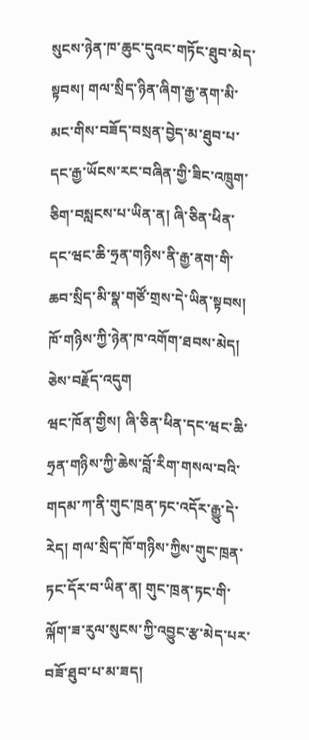སུངས་ཉེན་ཁ་ཆུང་དུའང་གཏོང་ཐུབ་མེད་སྟབས། གལ་སྲིད་ཉིན་ཞིག་རྒྱ་ནག་མི་མང་གིས་བཟོད་བསྲན་བྱེད་མ་ཐུབ་པ་དང་རྒྱ་ཡོངས་རང་བཞིན་གྱི་ཟིང་འཁྲུག་ཅིག་བསླངས་པ་ཡིན་ན། ཞི་ཅིན་ཕིན་དང་ཝང་ཆི་ཧྲན་གཉིས་ནི་རྒྱ་ནག་གི་ཆབ་སྲིད་མི་སྣ་གཙོ་གྲས་དེ་ཡིན་སྟབས། ཁོ་གཉིས་ཀྱི་ཉེན་ཁ་འགོག་ཐབས་མེད། ཅེས་བརྗོད་འདུག
ཝང་ཁོན་གྱིས། ཞི་ཅིན་ཕིན་དང་ཝང་ཆི་ཧྲན་གཉིས་ཀྱི་ཆེས་བློ་རིག་གསལ་བའི་གདམ་ཀ་ནི་གུང་ཁྲན་ཏང་འདོར་རྒྱུ་དེ་རེད། གལ་སྲིད་ཁོ་གཉིས་ཀྱིས་གུང་ཁྲན་ཏང་དོར་བ་ཡིན་ན། གུང་ཁྲན་ཏང་གི་ལྐོག་ཟ་རུལ་སུངས་ཀྱི་འབྱུང་རྩ་མེད་པར་བཟོ་ཐུབ་པ་མ་ཟད།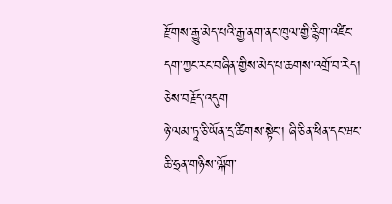རྫོགས་རྒྱུ་མེད་པའི་རྒྱ་ནག་ནང་ཁུལ་གྱི་རྙིག་འཛིང་དག་ཀྱང་རང་བཞིན་གྱིས་མེད་པ་ཆགས་འགྲོ་བ་རེད། ཅེས་བརྗོད་འདུག
ཉེ་ལམ་ཏཱ་ཅི་ཡོན་དྲ་ཚིགས་སྟེང་། ཞི་ཅིན་ཕིན་དང་ཝང་ཆི་ཧྲན་གཉིས་ལྐོག་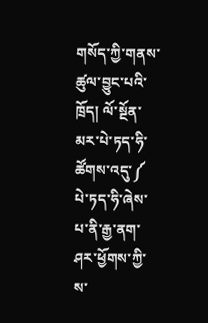གསོད་ཀྱི་གནས་ཚུལ་བྱུང་པའི་ཁྲོད། ལོ་སྔོན་མར་པེ་ཏད་ཧི་ཚོགས་འདུ་༼ པེ་ཏད་ཧི་ཞེས་པ་ནི་རྒྱ་ནག་ཤར་ཕྱོགས་ཀྱི་ས་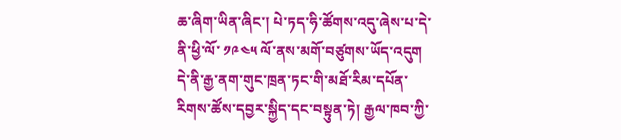ཆ་ཞིག་ཡིན་ཞིང་། པེ་ཏད་ཧི་ཚོགས་འདུ་ཞེས་པ་དེ་ནི་ཕྱི་ལོ་ ༡༩༤༥ ལོ་ནས་མགོ་བཙུགས་ཡོད་འདུག དེ་ནི་རྒྱ་ནག་གུང་ཁྲན་ཏང་གི་མཐོ་རིམ་དཔོན་རིགས་ཚོས་དབྱར་སྐྱིད་དང་བསྟུན་ཏེ། རྒྱལ་ཁབ་ཀྱི་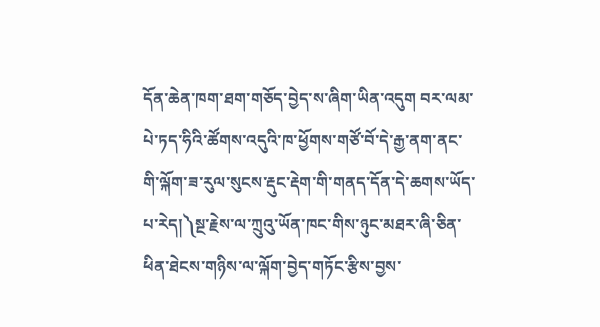དོན་ཆེན་ཁག་ཐག་གཅོད་བྱེད་ས་ཞིག་ཡིན་འདུག བར་ལམ་པེ་ཏད་ཧིའི་ཚོགས་འདུའི་ཁ་ཕྱོགས་གཙོ་བོ་དེ་རྒྱ་ནག་ནང་གི་ལྐོག་ཟ་རུལ་སུངས་རྡུང་རྡེག་གི་གནད་དོན་དེ་ཆགས་ཡོད་པ་རེད།༽སྔ་རྗེས་ལ་ཀྲུའུ་ཡོན་ཁང་གིས་ཉུང་མཐར་ཞི་ཅིན་ཕིན་ཐེངས་གཉིས་ལ་ལྐོག་བྱེད་གཏོང་རྩིས་བྱས་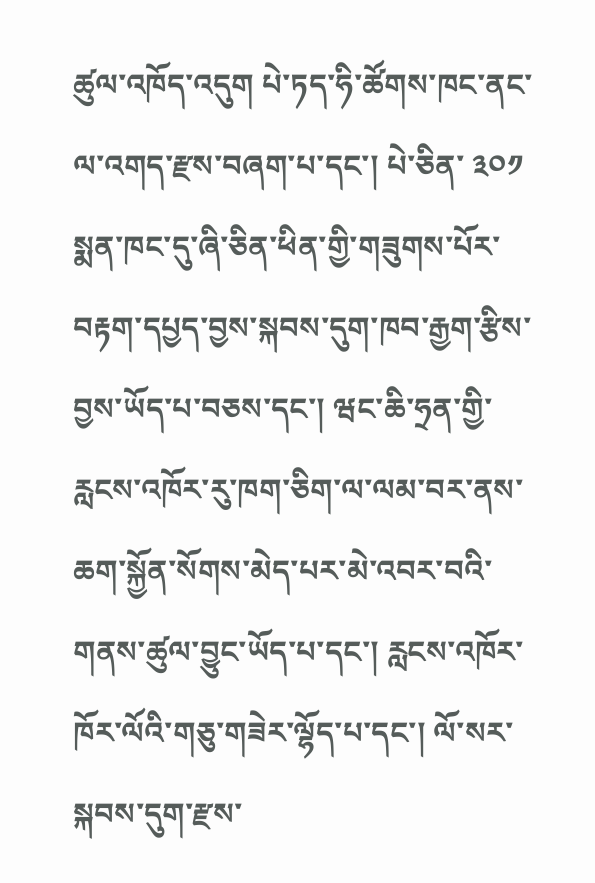ཚུལ་འཁོད་འདུག པེ་ཏད་ཧི་ཚོགས་ཁང་ནང་ལ་འགད་རྫས་བཞག་པ་དང་། པེ་ཅིན་ ༣༠༡ སྨན་ཁང་དུ་ཞི་ཅིན་ཕིན་གྱི་གཟུགས་པོར་བརྟག་དཔྱད་བྱས་སྐབས་དུག་ཁབ་རྒྱག་རྩིས་བྱས་ཡོད་པ་བཅས་དང་། ཝང་ཆི་ཧྲན་གྱི་རླངས་འཁོར་རུ་ཁག་ཅིག་ལ་ལམ་བར་ནས་ཆག་སྐྱོན་སོགས་མེད་པར་མེ་འབར་བའི་གནས་ཚུལ་བྱུང་ཡོད་པ་དང་། རླངས་འཁོར་ཁོར་ལོའི་གཅུ་གཟེར་ལྷོད་པ་དང་། ལོ་སར་སྐབས་དུག་རྫས་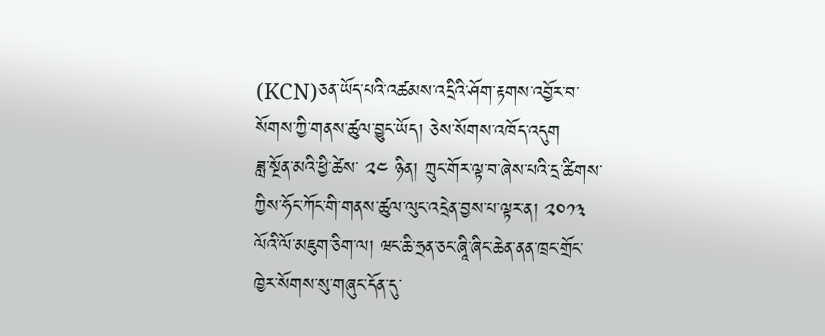(KCN)ཅན་ཡོད་པའི་འཚམས་འདྲིའི་ཤོག་རྟགས་འབྱོར་བ་སོགས་ཀྱི་གནས་ཚུལ་བྱུང་ཡོད། ཅེས་སོགས་འཁོད་འདུག
ཟླ་སྔོན་མའི་ཕྱི་ཚེས་ ༢༤ ཉིན། ཀྲུང་གོར་ལྟ་བ་ཞེས་པའི་དྲ་ཚིགས་ཀྱིས་ཧོང་ཀོང་གི་གནས་ཚུལ་ལུང་འདྲེན་བྱས་པ་ལྟར་ན། ༢༠༡༣ ལོའི་ལོ་མཇུག་ཅིག་ལ། ཝང་ཆི་ཧྲན་ཅང་ཞཱི་ཞིང་ཆེན་ནན་ཁྲང་གྲོང་ཁྱེར་སོགས་སུ་གཞུང་དོན་དུ་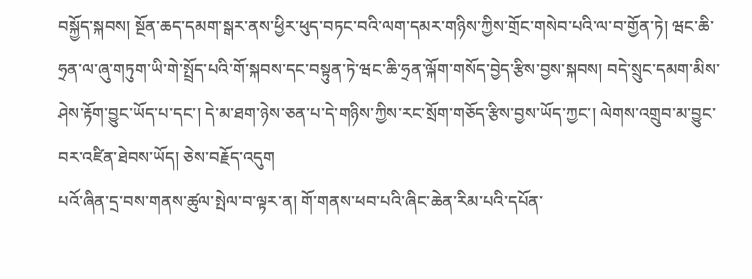བསྐྱོད་སྐབས། སྔོན་ཆད་དམག་སྒར་ནས་ཕྱིར་ཕུད་བཏང་བའི་ལག་དམར་གཉིས་ཀྱིས་གྲོང་གསེབ་པའི་ལ་བ་གྱོན་ཏེ། ཝང་ཆི་ཧྲན་ལ་ཞུ་གཏུག་ཡི་གེ་སྤྲོད་པའི་གོ་སྐབས་དང་བསྟུན་ཏེ་ཝང་ཆི་ཧྲན་ལྐོག་གསོད་བྱེད་རྩིས་བྱས་སྐབས། བདེ་སྲུང་དམག་མིས་ཤེས་རྟོག་བྱུང་ཡོད་པ་དང་། དེ་མ་ཐག་ཉེས་ཅན་པ་དེ་གཉིས་ཀྱིས་རང་སྲོག་གཅོད་རྩིས་བྱས་ཡོད་ཀྱང་། ལེགས་འགྲུབ་མ་བྱུང་བར་འཛིན་ཐེབས་ཡོད། ཅེས་བརྗོད་འདུག
པའོ་ཞིན་དྲ་བས་གནས་ཚུལ་སྤེལ་བ་ལྟར་ན། གོ་གནས་ཕབ་པའི་ཞིང་ཆེན་རིམ་པའི་དཔོན་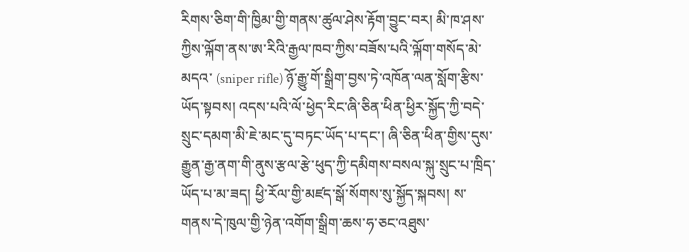རིགས་ཅིག་གི་ཁྱིམ་གྱི་གནས་ཚུལ་ཤེས་རྟོག་བྱུང་བར། མི་ཁ་ཤས་ཀྱིས་ལྐོག་ནས་ཨ་རིའི་རྒྱལ་ཁབ་ཀྱིས་བཟོས་པའི་ལྐོག་གསོད་མེ་མདའ་ (sniper rifle) ཉོ་རྒྱུ་གོ་སྒྲིག་བྱས་ཏེ་འཁོན་ལན་སློག་རྩིས་ཡོད་སྟབས། འདས་པའི་ལོ་ཕྱེད་རིང་ཞི་ཅིན་ཕིན་ཕྱིར་སྐྱོད་ཀྱི་བདེ་སྲུང་དམག་མི་ཇེ་མང་དུ་བཏང་ཡོད་པ་དང་། ཞི་ཅིན་ཕིན་གྱིས་དུས་རྒྱུན་རྒྱ་ནག་གི་ནུས་རྩལ་རྩེ་ཕུད་ཀྱི་དམིགས་བསལ་སྐུ་སྲུང་པ་ཁྲིད་ཡོད་པ་མ་ཟད། ཕྱི་རོལ་གྱི་མཛད་སྒོ་སོགས་སུ་སྐྱོད་སྐབས། ས་གནས་དེ་ཁུལ་གྱི་ཉེན་འགོག་སྒྲིག་ཆས་ཧ་ཅང་འཐུས་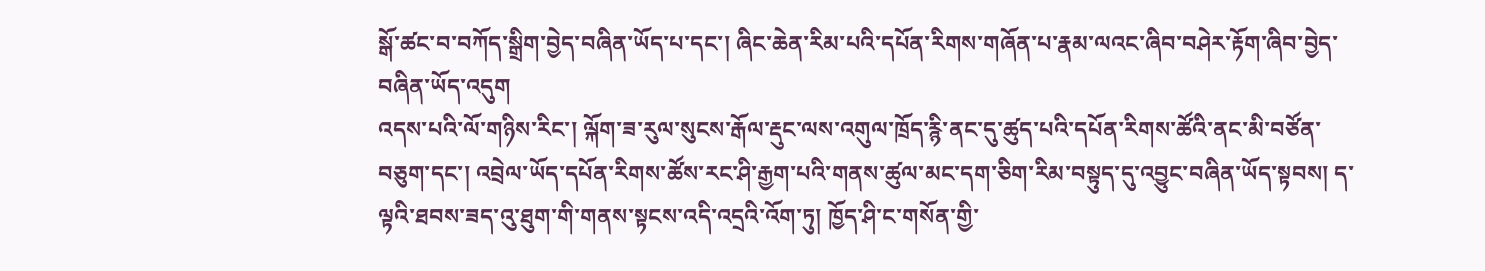སྒོ་ཚང་བ་བཀོད་སྒྲིག་བྱེད་བཞིན་ཡོད་པ་དང་། ཞིང་ཆེན་རིམ་པའི་དཔོན་རིགས་གཞོན་པ་རྣམ་ལའང་ཞིབ་བཤེར་རྟོག་ཞིབ་བྱེད་བཞིན་ཡོད་འདུག
འདས་པའི་ལོ་གཉིས་རིང་། ལྐོག་ཟ་རུལ་སུངས་རྒོལ་རྡུང་ལས་འགུལ་ཁྲོད་རྙི་ནང་དུ་ཚུད་པའི་དཔོན་རིགས་ཚོའི་ནང་མི་བཙོན་བཅུག་དང་། འབྲེལ་ཡོད་དཔོན་རིགས་ཚོས་རང་ཤི་རྒྱག་པའི་གནས་ཚུལ་མང་དག་ཅིག་རིམ་བསྟུད་དུ་འབྱུང་བཞིན་ཡོད་སྟབས། ད་ལྟའི་ཐབས་ཟད་འུ་ཐུག་གི་གནས་སྟངས་འདི་འདྲའི་འོག་ཏུ། ཁྱོད་ཤི་ང་གསོན་གྱི་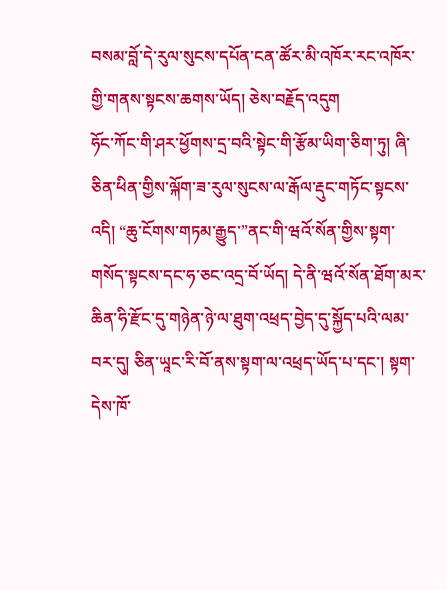བསམ་བློ་དེ་རུལ་སུངས་དཔོན་ངན་ཚོར་མི་འཁོར་རང་འཁོར་གྱི་གནས་སྟངས་ཆགས་ཡོད། ཅེས་བརྗོད་འདུག
ཧོང་ཀོང་གི་ཤར་ཕྱོགས་དྲ་བའི་སྟེང་གི་རྩོམ་ཡིག་ཅིག་ཏུ། ཞི་ཅིན་ཕིན་གྱིས་ལྐོག་ཟ་རུལ་སུངས་ལ་རྒོལ་རྡུང་གཏོང་སྟངས་འདི། “ཆུ་ངོགས་གཏམ་རྒྱུད་”ནང་གི་ཝའོ་སོན་གྱིས་སྟག་གསོད་སྟངས་དང་ཧ་ཅང་འདྲ་བོ་ཡོད། དེ་ནི་ཝའོ་སོན་ཐོག་མར་ཆིན་ཧི་རྫོང་དུ་གཉེན་ཉེ་ལ་ཐུག་འཕྲད་བྱེད་དུ་སྐྱོད་པའི་ལམ་བར་དུ། ཅིན་ཡཱང་རི་བོ་ནས་སྟག་ལ་འཕྲད་ཡོད་པ་དང་། སྟག་དེས་ཁོ་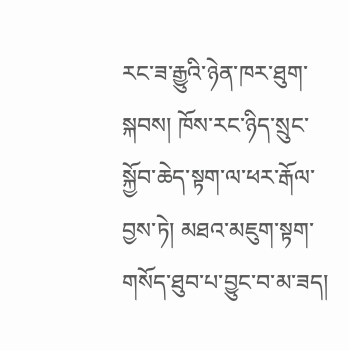རང་ཟ་རྒྱུའི་ཉེན་ཁར་ཐུག་སྐབས། ཁོས་རང་ཉིད་སྲུང་སྐྱོབ་ཆེད་སྟག་ལ་ཕར་རྒོལ་བྱས་ཏེ། མཐའ་མཇུག་སྟག་གསོད་ཐུབ་པ་བྱུང་བ་མ་ཟད།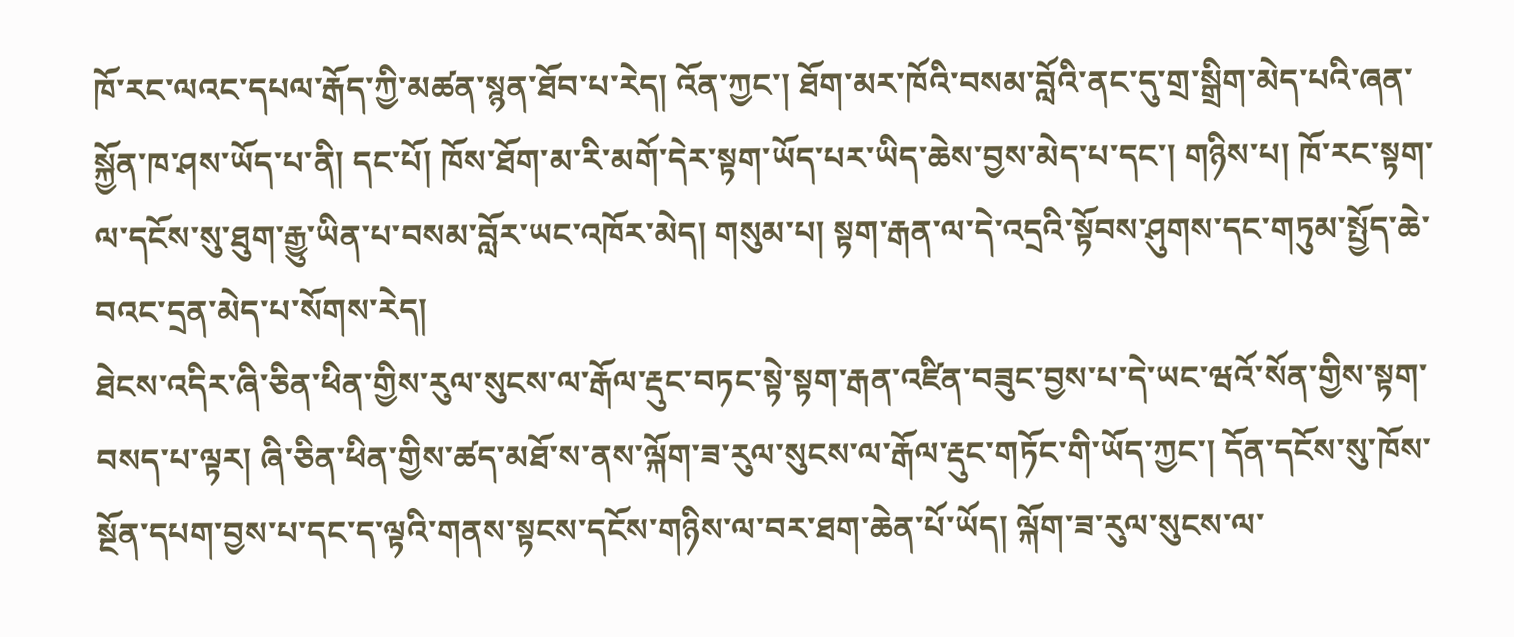ཁོ་རང་ལའང་དཔལ་རྒོད་ཀྱི་མཚན་སྙན་ཐོབ་པ་རེད། འོན་ཀྱང་། ཐོག་མར་ཁོའི་བསམ་བློའི་ནང་དུ་གྲ་སྒྲིག་མེད་པའི་ཞན་སྐྱོན་ཁ་ཤས་ཡོད་པ་ནི། དང་པོ། ཁོས་ཐོག་མ་རི་མགོ་དེར་སྟག་ཡོད་པར་ཡིད་ཆེས་བྱས་མེད་པ་དང་། གཉིས་པ། ཁོ་རང་སྟག་ལ་དངོས་སུ་ཐུག་རྒྱུ་ཡིན་པ་བསམ་བློར་ཡང་འཁོར་མེད། གསུམ་པ། སྟག་རྒན་ལ་དེ་འདྲའི་སྟོབས་ཤུགས་དང་གཏུམ་སྤྱོད་ཆེ་བའང་དྲན་མེད་པ་སོགས་རེད།
ཐེངས་འདིར་ཞི་ཅིན་ཕིན་གྱིས་རུལ་སུངས་ལ་རྒོལ་རྡུང་བཏང་སྟེ་སྟག་རྒན་འཛིན་བཟུང་བྱས་པ་དེ་ཡང་ཝའོ་སོན་གྱིས་སྟག་བསད་པ་ལྟར། ཞི་ཅིན་ཕིན་གྱིས་ཚད་མཐོ་ས་ནས་ལྐོག་ཟ་རུལ་སུངས་ལ་རྒོལ་རྡུང་གཏོང་གི་ཡོད་ཀྱང་། དོན་དངོས་སུ་ཁོས་སྔོན་དཔག་བྱས་པ་དང་ད་ལྟའི་གནས་སྟངས་དངོས་གཉིས་ལ་བར་ཐག་ཆེན་པོ་ཡོད། ལྐོག་ཟ་རུལ་སུངས་ལ་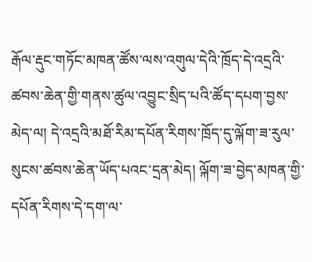རྒོལ་རྡུང་གཏོང་མཁན་ཚོས་ལས་འགུལ་དེའི་ཁྲོད་དེ་འདྲའི་ཚབས་ཆེན་གྱི་གནས་ཚུལ་འབྱུང་སྲིད་པའི་ཚོད་དཔག་བྱས་མེད་ལ། དེ་འདྲའི་མཐོ་རིམ་དཔོན་རིགས་ཁྲོད་དུ་ལྐོག་ཟ་རུལ་སུངས་ཚབས་ཆེན་ཡོད་པའང་དྲན་མེད། ལྐོག་ཟ་བྱེད་མཁན་གྱི་དཔོན་རིགས་དེ་དག་ལ་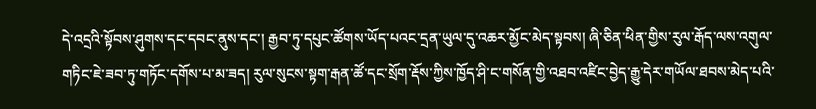དེ་འདྲའི་སྟོབས་ཤུགས་དང་དབང་ནུས་དང་། རྒྱབ་ཏུ་དཔུང་ཚོགས་ཡོད་པའང་དྲན་ཡུལ་དུ་འཆར་མྱོང་མེད་སྟབས། ཞི་ཅིན་ཕིན་གྱིས་རུལ་རྒོད་ལས་འགུལ་གཏིང་ཇེ་ཟབ་ཏུ་གཏོང་དགོས་པ་མ་ཟད། རུལ་སུངས་སྟག་རྒན་ཚོ་དང་སྲོག་རྡོས་ཀྱིས་ཁྱོད་ཤི་ང་གསོན་གྱི་འཐབ་འཛིང་བྱེད་རྒྱུ་དེར་གཡོལ་ཐབས་མེད་པའི་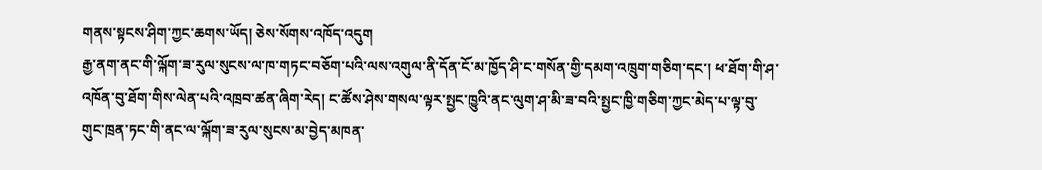གནས་སྟངས་ཤིག་ཀྱང་ཆགས་ཡོད། ཅེས་སོགས་འཁོད་འདུག
རྒྱ་ནག་ནང་གི་ལྐོག་ཟ་རུལ་སུངས་ལ་ཁ་གཏང་བཅོག་པའི་ལས་འགུལ་ནི་དོན་ངོ་མ་ཁྱོད་ཤི་ང་གསོན་གྱི་དམག་འཁྲུག་གཅིག་དང་། ཕ་ཐོག་གི་ཤ་འཁོན་བུ་ཐོག་གིས་ལེན་པའི་འཁྲབ་ཚན་ཞིག་རེད། ང་ཚོས་ཤེས་གསལ་ལྟར་སྤྱང་ཁྱུའི་ནང་ལུག་ཤ་མི་ཟ་བའི་སྤྱང་ཁྱི་གཅིག་ཀྱང་མེད་པ་ལྟ་བུ་གུང་ཁྲན་ཏང་གི་ནང་ལ་ལྐོག་ཟ་རུལ་སུངས་མ་བྱེད་མཁན་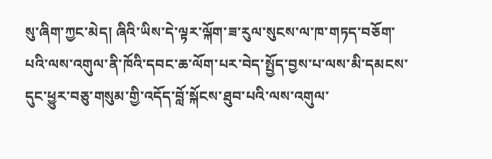སུ་ཞིག་ཀྱང་མེད། ཞིའི་ཡིས་དེ་ལྟར་ལྐོག་ཟ་རུལ་སུངས་ལ་ཁ་གཏད་བཅོག་པའི་ལས་འགུལ་ནི་ཁོའི་དབང་ཆ་ལོག་པར་བེད་སྤྱོད་བྱས་པ་ལས་མི་དམངས་དུང་ཕྱུར་བཅུ་གསུམ་གྱི་འདོད་བློ་སྐོངས་ཐུབ་པའི་ལས་འགུལ་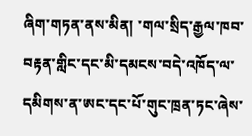ཞིག་གཏན་ནས་མིན། ་གལ་སྲིད་རྒྱལ་ཁབ་བརྟན་གླིང་དང་མི་དམངས་བདེ་འཁོད་ལ་དམིགས་ན་ཨང་དང་པོ་གུང་ཁྲན་ཏང་ཞེས་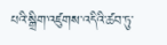པའི་སྒྲིག་འཛུགས་འདིའི་ཚབ་ཏུ་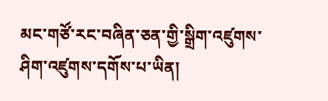མང་གཙོ་རང་བཞིན་ཅན་གྱི་སྒྲིག་འཛུགས་ཤིག་འཛུགས་དགོས་པ་ཡིན།